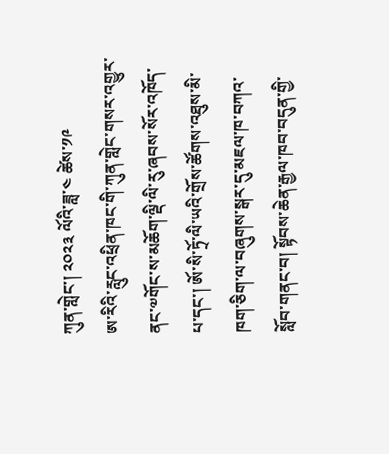ཀུན་གླེང་། ༢༠༢༣ ལོའི་ཟླ་༤ ཚེས་༡༩
ཨ་རིའི་རླུང་འཕྲིན་ཁང་གི་ཀུན་གླེང་གསར་འགྱུར་ནང་༧གོང་ས་མཆོག་ལྡི་ལི་རུ་ཞབས་སོར་འཁོད་པ་དང་། ཨོ་སི་ཏྲོ་ལི་ཡའི་གྲོས་ཚོགས་འཐུས་མི་ཁག་ཅིག་ལ་བཞུགས་སྒར་དུ་མཇལ་ཁ་བཀའ་སློབ་གནང་བ། སྟོབས་ཆེན་རྒྱལ་ཁབ་བདུན་གྱི་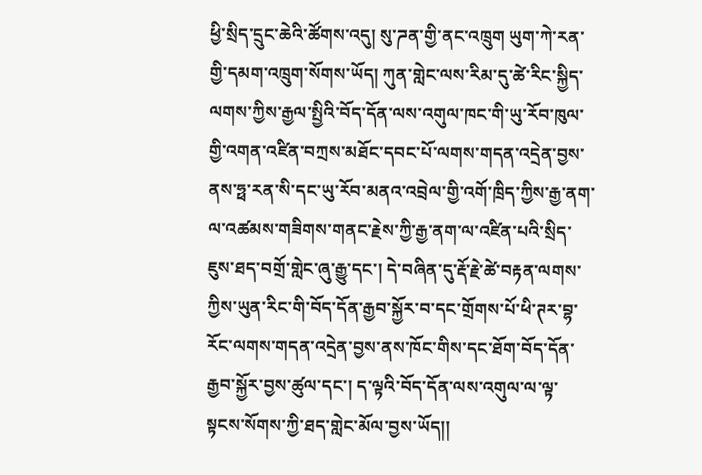ཕྱི་སྲིད་དྲུང་ཆེའི་ཚོགས་འདུ། སུ་ཌན་གྱི་ནང་འཁྲུག ཡུག་ཀེ་རན་གྱི་དམག་འཁྲུག་སོགས་ཡོད། ཀུན་གླེང་ལས་རིམ་དུ་ཚེ་རིང་སྐྱིད་ལགས་ཀྱིས་རྒྱལ་སྤྱིའི་བོད་དོན་ལས་འགུལ་ཁང་གི་ཡུ་རོབ་ཁུལ་གྱི་འགན་འཛིན་བཀྲས་མཐོང་དབང་པོ་ལགས་གདན་འདྲེན་བྱས་ནས་ཧྥ་རན་སི་དང་ཡུ་རོབ་མནའ་འབྲེལ་གྱི་འགོ་ཁྲིད་ཀྱིས་རྒྱ་ནག་ལ་འཚམས་གཟིགས་གནང་རྗེས་ཀྱི་རྒྱ་ནག་ལ་འཛིན་པའི་སྲིད་ཇུས་ཐད་བགྲོ་གླེང་ཞུ་རྒྱུ་དང་། དེ་བཞིན་དུ་རྡོ་རྗེ་ཚེ་བརྟན་ལགས་ཀྱིས་ཡུན་རིང་གི་བོད་དོན་རྒྱབ་སྐྱོར་བ་དང་གྲོགས་པོ་ཕི་ཊར་བྷ་རོང་ལགས་གདན་འདྲེན་བྱས་ནས་ཁོང་གིས་དང་ཐོག་བོད་དོན་རྒྱབ་སྐྱོར་བྱས་ཚུལ་དང་། ད་ལྟའི་བོད་དོན་ལས་འགུལ་ལ་ལྟ་སྟངས་སོགས་ཀྱི་ཐད་གླེང་མོལ་བྱས་ཡོད།།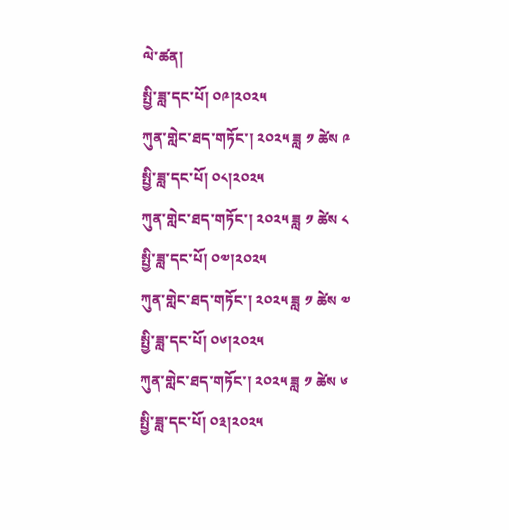ལེ་ཚན།
སྤྱི་ཟླ་དང་པོ། ༠༩།༢༠༢༥
ཀུན་གླེང་ཐད་གཏོང་། ༢༠༢༥ ཟླ ༡ ཚེས ༩
སྤྱི་ཟླ་དང་པོ། ༠༨།༢༠༢༥
ཀུན་གླེང་ཐད་གཏོང་། ༢༠༢༥ ཟླ ༡ ཚེས ༨
སྤྱི་ཟླ་དང་པོ། ༠༧།༢༠༢༥
ཀུན་གླེང་ཐད་གཏོང་། ༢༠༢༥ ཟླ ༡ ཚེས ༧
སྤྱི་ཟླ་དང་པོ། ༠༦།༢༠༢༥
ཀུན་གླེང་ཐད་གཏོང་། ༢༠༢༥ ཟླ ༡ ཚེས ༦
སྤྱི་ཟླ་དང་པོ། ༠༣།༢༠༢༥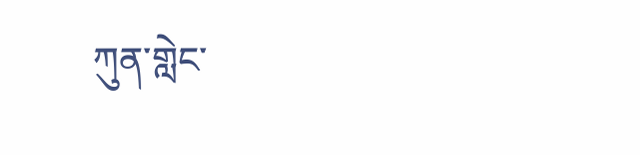ཀུན་གླེང་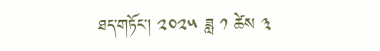ཐད་གཏོང་། ༢༠༢༥ ཟླ ༡ ཚེས ༣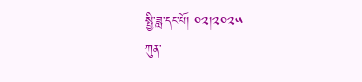སྤྱི་ཟླ་དང་པོ། ༠༢།༢༠༢༥
ཀུན་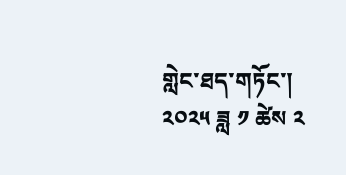གླེང་ཐད་གཏོང་། ༢༠༢༥ ཟླ ༡ ཚེས ༢